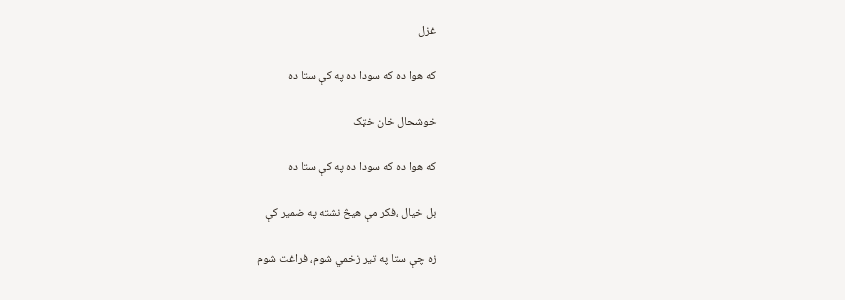غزل

که هوا ده که سودا ده په کې ستا ده

خوشحال خان خټک

که هوا ده که سودا ده په کې ستا ده

بل خيال ،فکر مې هيڅ نشته په ضمير کې

زه چې ستا په تير زخمي شوم، فراغت شوم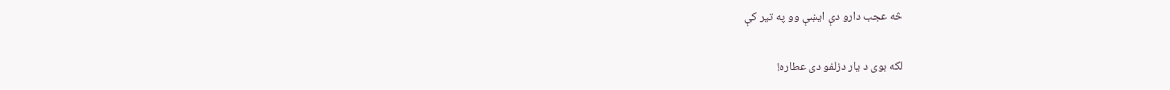څه عجب دارو دې ايښې وو په تير کې

لکه بوی د يار دزلفو دی عطاره!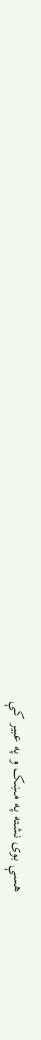هسې بوی نشته په مښک و په عبير کې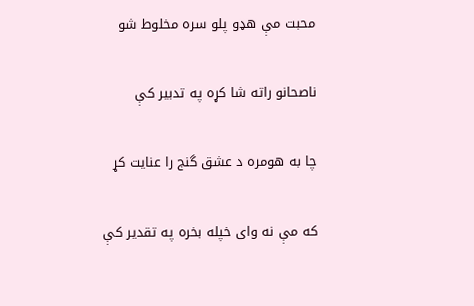محبت مې هډو پلو سره مخلوط شو

ناصحانو راته شا کړه په تدبير کې

چا به هومره د عشق گنج را عنايت کړ

که مې نه وای خپله بخره په تقدير کې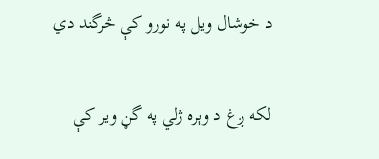د خوشال ويل په نورو کې څرگند دي

لکه ږغ د وېره ژلي په گڼ وير کې